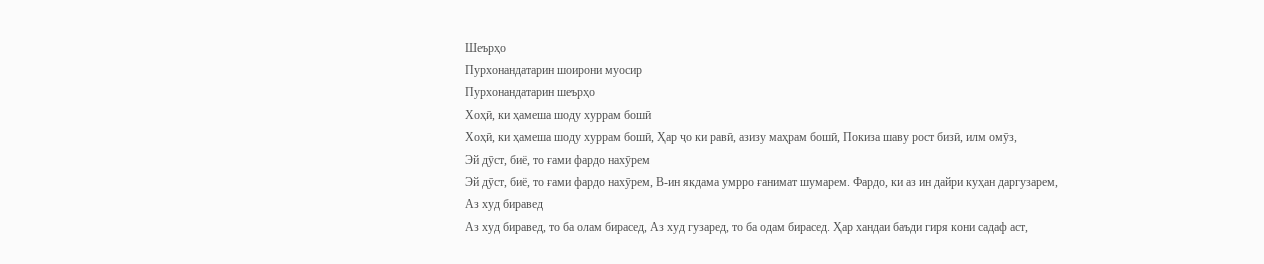Шеърҳо
Пурхонандатарин шоирони муосир
Пурхонандатарин шеърҳо
Хоҳӣ, ки ҳамеша шоду хуррам бошӣ
Хоҳӣ, ки ҳамеша шоду хуррам бошӣ, Ҳар ҷо ки равӣ, азизу маҳрам бошӣ, Покиза шаву рост бизӣ, илм омӯз,
Эй дӯст, биё, то ғами фардо нахӯрем
Эй дӯст, биё, то ғами фардо нахӯрем, В-ин якдама умрро ғанимат шумарем. Фардо, ки аз ин дайри куҳан даргузарем,
Аз худ биравед
Аз худ биравед, то ба олам бирасед, Аз худ гузаред, то ба одам бирасед. Ҳар хандаи баъди гиря кони садаф аст,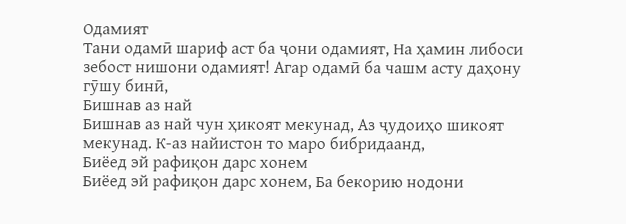Одамият
Тани одамӣ шариф аст ба ҷони одамият, На ҳамин либоси зебост нишони одамият! Агар одамӣ ба чашм асту даҳону гӯшу бинӣ,
Бишнав аз най
Бишнав аз най чун ҳикоят мекунад, Аз ҷудоиҳо шикоят мекунад. К-аз найистон то маро бибридаанд,
Биёед эй рафиқон дарс хонем
Биёед эй рафиқон дарс хонем, Ба бекорию нодони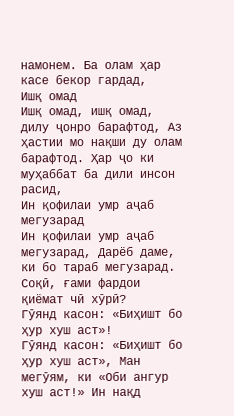намонем. Ба олам ҳар касе бекор гардад,
Ишқ омад
Ишқ омад, ишқ омад, дилу ҷонро барафтод, Аз ҳастии мо нақши ду олам барафтод. Ҳар ҷо ки муҳаббат ба дили инсон расид,
Ин қофилаи умр аҷаб мегузарад
Ин қофилаи умр аҷаб мегузарад, Дарёб даме, ки бо тараб мегузарад. Соқӣ, ғами фардои қиёмат чӣ хӯрӣ?
Гӯянд касон: «Биҳишт бо ҳур хуш аст»!
Гӯянд касон: «Биҳишт бо ҳур хуш аст», Ман мегӯям, ки «Оби ангур хуш аст!» Ин нақд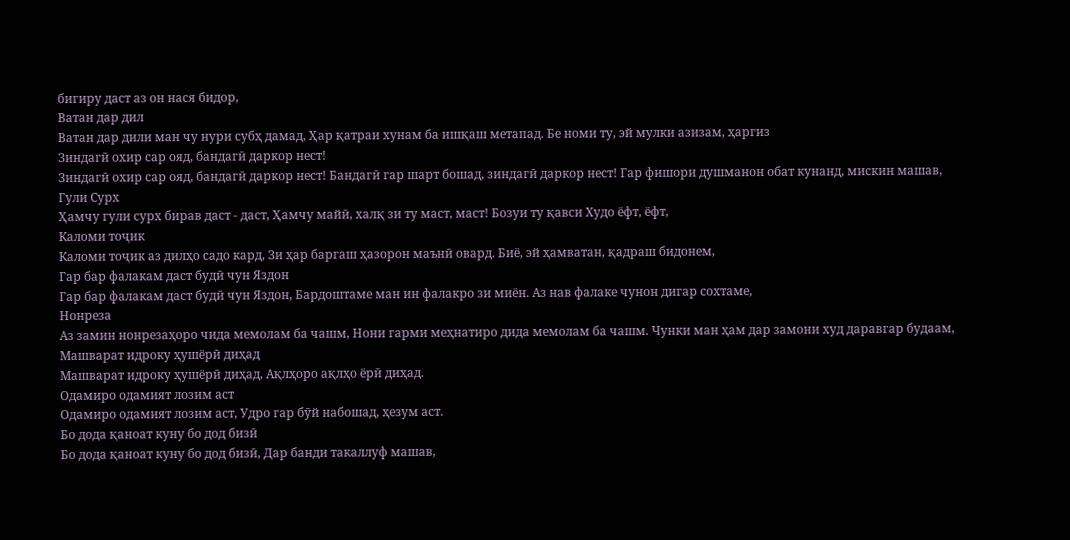бигиру даст аз он нася бидор,
Ватан дар дил
Ватан дар дили ман чу нури субҳ дамад, Ҳар қатраи хунам ба ишқаш метапад. Бе номи ту, эй мулки азизам, ҳаргиз
Зиндагӣ охир сар ояд, бандагӣ даркор нест!
Зиндагӣ охир сар ояд, бандагӣ даркор нест! Бандагӣ гар шарт бошад, зиндагӣ даркор нест! Гар фишори душманон обат кунанд, мискин машав,
Гули Сурх
Ҳамчу гули сурх бирав даст - даст, Ҳамчу майӣ, халқ зи ту маст, маст! Бозуи ту қавси Худо ёфт, ёфт,
Каломи тоҷик
Каломи тоҷик аз дилҳо садо кард, Зи ҳар баргаш ҳазорон маънӣ овард. Биё, эй ҳамватан, қадраш бидонем,
Гар бар фалакам даст будӣ чун Яздон
Гар бар фалакам даст будӣ чун Яздон, Бардоштаме ман ин фалакро зи миён. Аз нав фалаке чунон дигар сохтаме,
Нонреза
Аз замин нонрезаҳоро чида мемолам ба чашм, Нони гарми меҳнатиро дида мемолам ба чашм. Чунки ман ҳам дар замони худ даравгар будаам,
Машварат идроку ҳушёрӣ диҳад
Машварат идроку ҳушёрӣ диҳад, Ақлҳоро ақлҳо ёрӣ диҳад.
Одамиро одамият лозим аст
Одамиро одамият лозим аст, Удро гар бӯй набошад, ҳезум аст.
Бо дода қаноат куну бо дод бизӣ
Бо дода қаноат куну бо дод бизӣ, Дар банди такаллуф машав,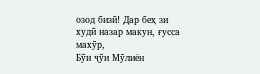озод бизӣ! Дар беҳ зи худӣ назар макун, ғусса махӯр,
Бӯи ҷӯи Мӯлиён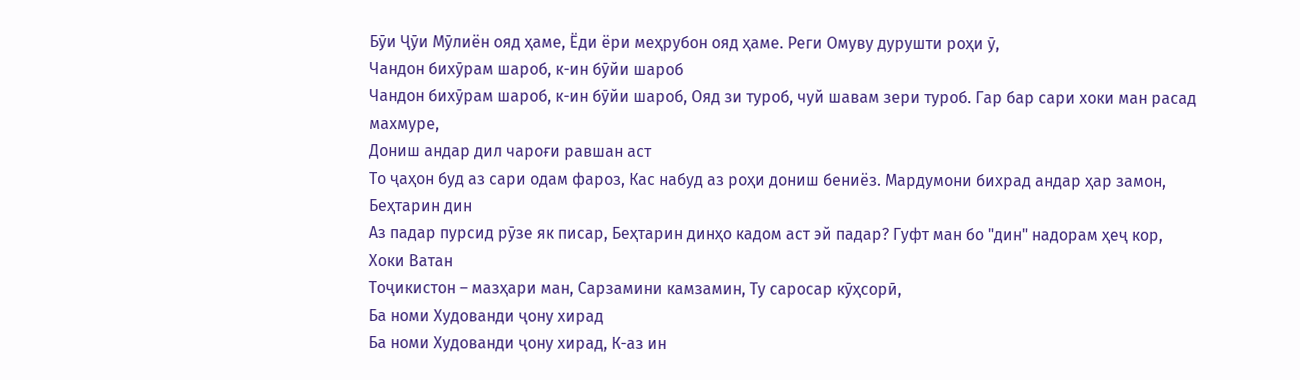Бӯи Ҷӯи Мӯлиён ояд ҳаме, Ёди ёри меҳрубон ояд ҳаме. Реги Омуву дурушти роҳи ӯ,
Чандон бихӯрам шароб, к-ин бӯйи шароб
Чандон бихӯрам шароб, к-ин бӯйи шароб, Ояд зи туроб, чуй шавам зери туроб. Гар бар сари хоки ман расад махмуре,
Дониш андар дил чароғи равшан аст
То ҷаҳон буд аз сари одам фароз, Кас набуд аз роҳи дониш бениёз. Мардумони бихрад андар ҳар замон,
Беҳтарин дин
Аз падар пурсид рӯзе як писар, Беҳтарин динҳо кадом аст эй падар? Гуфт ман бо "дин" надорам ҳеҷ кор,
Хоки Ватан
Тоҷикистон – мазҳари ман, Сарзамини камзамин, Ту саросар кӯҳсорӣ,
Ба номи Худованди ҷону хирад
Ба номи Худованди ҷону хирад, К-аз ин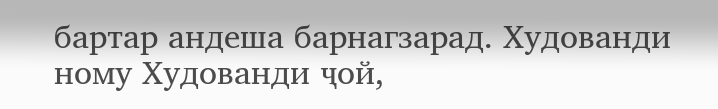бартар андеша барнагзарад. Худованди ному Худованди ҷой,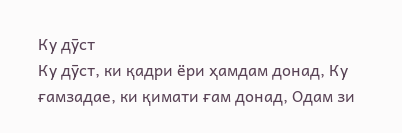Ку дӯст
Ку дӯст, ки қадри ёри ҳамдам донад, Ку ғамзадае, ки қимати ғам донад, Одам зи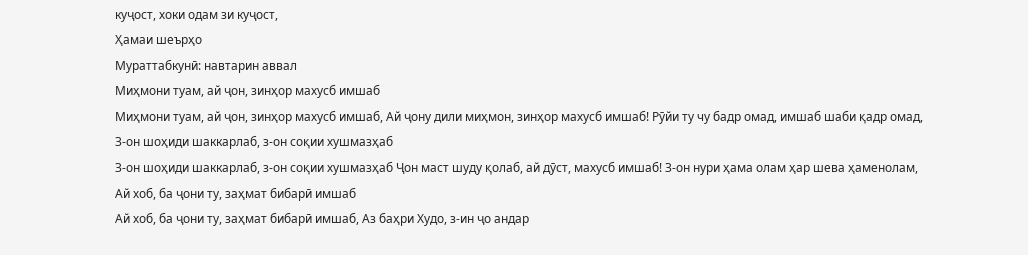куҷост, хоки одам зи куҷост,
Ҳамаи шеърҳо
Мураттабкунӣ: навтарин аввал
Миҳмони туам, ай ҷон, зинҳор махусб имшаб
Миҳмони туам, ай ҷон, зинҳор махусб имшаб, Ай ҷону дили миҳмон, зинҳор махусб имшаб! Рӯйи ту чу бадр омад, имшаб шаби қадр омад,
З-он шоҳиди шаккарлаб, з-он соқии хушмазҳаб
З-он шоҳиди шаккарлаб, з-он соқии хушмазҳаб Ҷон маст шуду қолаб, ай дӯст, махусб имшаб! З-он нури ҳама олам ҳар шева ҳаменолам,
Ай хоб, ба ҷони ту, заҳмат бибарӣ имшаб
Ай хоб, ба ҷони ту, заҳмат бибарӣ имшаб, Аз баҳри Худо, з-ин ҷо андар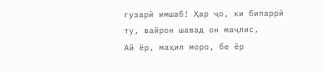гузарӣ имшаб! Ҳар ҷо, ки бипаррӣ ту, вайрон шавад он маҷлис,
Ай ёр, маҳил моро, бе ёр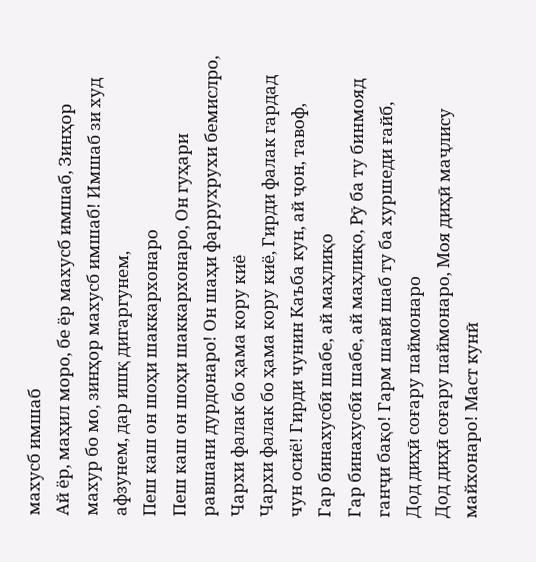махусб имшаб
Ай ёр, маҳил моро, бе ёр махусб имшаб, Зинҳор махур бо мо, зинҳор махусб имшаб! Имшаб зи худ афзунем, дар ишқ дигаргунем,
Пеш каш он шоҳи шаккархонаро
Пеш каш он шоҳи шаккархонаро, Он гуҳари равшани дурдонаро! Он шаҳи фаррухрухи бемислро,
Чархи фалак бо ҳама кору киё
Чархи фалак бо ҳама кору киё, Гирди фалак гардад чун осиё! Гирди чунин Каъба кун, ай ҷон, тавоф,
Гар бинахусбӣ шабе, ай маҳлиқо
Гар бинахусбӣ шабе, ай маҳлиқо, Рӯ ба ту бинмояд ганҷи бақо! Гарм шавӣ шаб ту ба хуршеди ғайб,
Дод диҳӣ соғару паймонаро
Дод диҳӣ соғару паймонаро, Моя диҳӣ маҷлису майхонаро! Маст кунӣ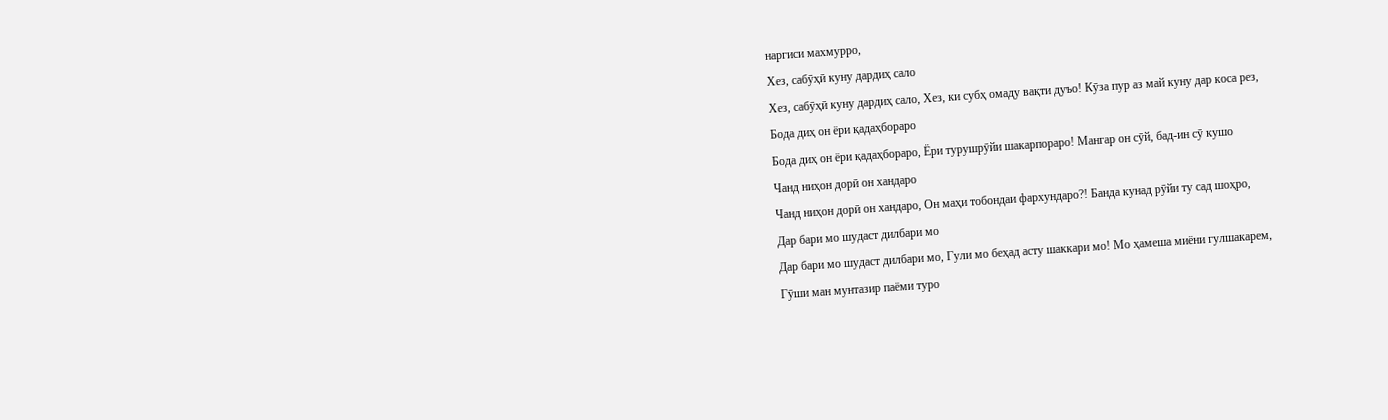наргиси махмурро,
Хез, сабӯҳӣ куну дардиҳ сало
Хез, сабӯҳӣ куну дардиҳ сало, Хез, ки субҳ омаду вақти дуъо! Кӯза пур аз май куну дар коса рез,
Бода диҳ он ёри қадаҳбораро
Бода диҳ он ёри қадаҳбораро, Ёри турушрӯйи шакарпораро! Мангар он сӯй, бад-ин сӯ кушо
Чанд ниҳон дорӣ он хандаро
Чанд ниҳон дорӣ он хандаро, Он маҳи тобондаи фархундаро?! Банда кунад рӯйи ту сад шоҳро,
Дар бари мо шудаст дилбари мо
Дар бари мо шудаст дилбари мо, Гули мо беҳад асту шаккари мо! Мо ҳамеша миёни гулшакарем,
Гӯши ман мунтазир паёми туро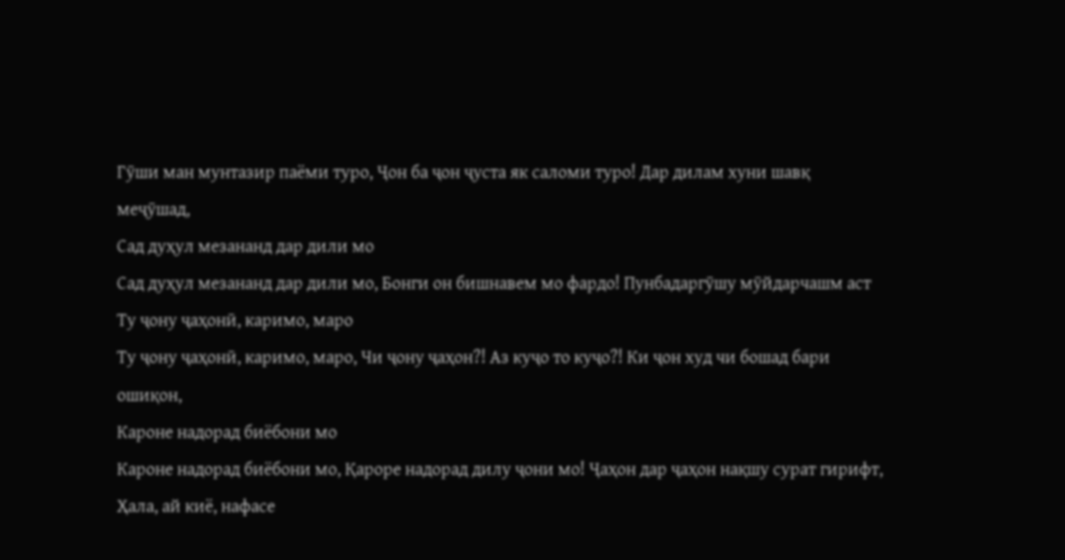Гӯши ман мунтазир паёми туро, Ҷон ба ҷон ҷуста як саломи туро! Дар дилам хуни шавқ меҷӯшад,
Сад дуҳул мезананд дар дили мо
Сад дуҳул мезананд дар дили мо, Бонги он бишнавем мо фардо! Пунбадаргӯшу мӯйдарчашм аст
Ту ҷону ҷаҳонӣ, каримо, маро
Ту ҷону ҷаҳонӣ, каримо, маро, Чи ҷону ҷаҳон?! Аз куҷо то куҷо?! Ки ҷон худ чи бошад бари ошиқон,
Кароне надорад биёбони мо
Кароне надорад биёбони мо, Қароре надорад дилу ҷони мо! Ҷаҳон дар ҷаҳон нақшу сурат гирифт,
Ҳала, ай киё, нафасе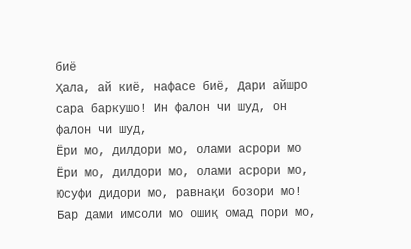биё
Ҳала, ай киё, нафасе биё, Дари айшро сара баркушо! Ин фалон чи шуд, он фалон чи шуд,
Ёри мо, дилдори мо, олами асрори мо
Ёри мо, дилдори мо, олами асрори мо, Юсуфи дидори мо, равнақи бозори мо! Бар дами имсоли мо ошиқ омад пори мо,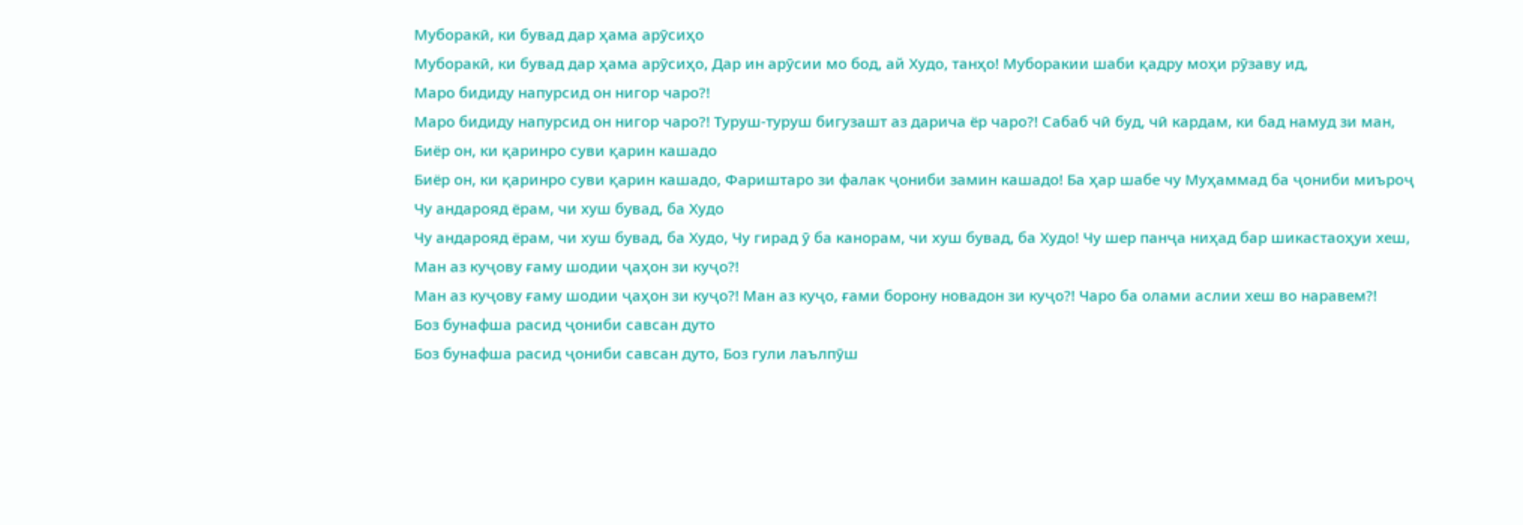Муборакӣ, ки бувад дар ҳама арӯсиҳо
Муборакӣ, ки бувад дар ҳама арӯсиҳо, Дар ин арӯсии мо бод, ай Худо, танҳо! Муборакии шаби қадру моҳи рӯзаву ид,
Маро бидиду напурсид он нигор чаро?!
Маро бидиду напурсид он нигор чаро?! Туруш-туруш бигузашт аз дарича ёр чаро?! Сабаб чӣ буд, чӣ кардам, ки бад намуд зи ман,
Биёр он, ки қаринро суви қарин кашадо
Биёр он, ки қаринро суви қарин кашадо, Фариштаро зи фалак ҷониби замин кашадо! Ба ҳар шабе чу Муҳаммад ба ҷониби миъроҷ
Чу андарояд ёрам, чи хуш бувад, ба Худо
Чу андарояд ёрам, чи хуш бувад, ба Худо, Чу гирад ӯ ба канорам, чи хуш бувад, ба Худо! Чу шер панҷа ниҳад бар шикастаоҳуи хеш,
Ман аз куҷову ғаму шодии ҷаҳон зи куҷо?!
Ман аз куҷову ғаму шодии ҷаҳон зи куҷо?! Ман аз куҷо, ғами борону новадон зи куҷо?! Чаро ба олами аслии хеш во наравем?!
Боз бунафша расид ҷониби савсан дуто
Боз бунафша расид ҷониби савсан дуто, Боз гули лаълпӯш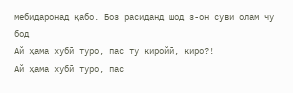мебидаронад қабо. Боз расиданд шод з-он суви олам чу бод
Ай ҳама хубӣ туро, пас ту киройӣ, киро?!
Ай ҳама хубӣ туро, пас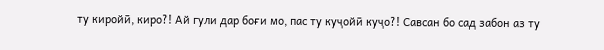ту киройӣ, киро?! Ай гули дар боғи мо, пас ту куҷойӣ куҷо?! Савсан бо сад забон аз ту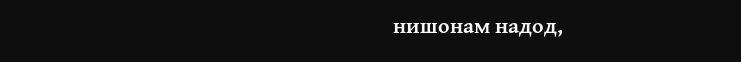нишонам надод,